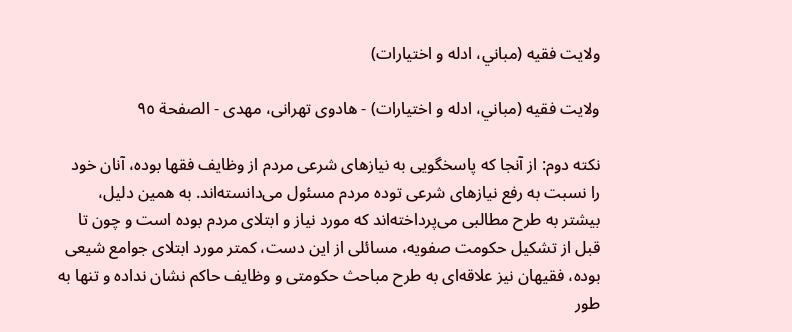ولايت فقيه (مباني، ادله و اختيارات)

ولايت فقيه (مباني، ادله و اختيارات) - هادوى تهرانى، مهدى - الصفحة ٩٥

نكته دوم: از آنجا كه پاسخگويى به نيازهاى شرعى مردم از وظايف فقها بوده، آنان خود را نسبت به رفع نيازهاى شرعى توده مردم مسئول مى‌دانسته‌اند. به همين دليل، بيشتر به طرح مطالبى مى‌پرداخته‌اند كه مورد نياز و ابتلاى مردم بوده است و چون تا قبل از تشكيل حكومت صفويه، مسائلى از اين دست، كمتر مورد ابتلاى جوامع شيعى بوده، فقيهان نيز علاقه‌اى به طرح مباحث حكومتى و وظايف حاكم نشان نداده و تنها به طور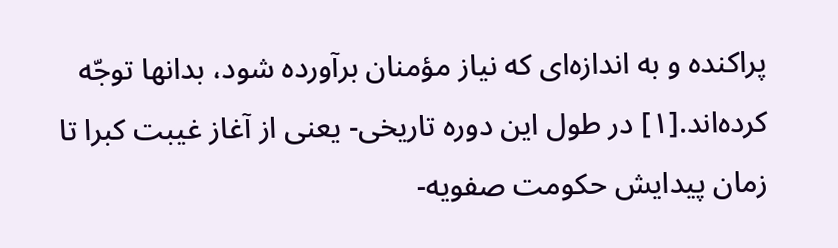پراكنده و به اندازه‌اى كه نياز مؤمنان برآورده شود، بدانها توجّه كرده‌اند.[١] در طول اين دوره تاريخى- يعنى از آغاز غيبت كبرا تا زمان پيدايش حكومت صفويه-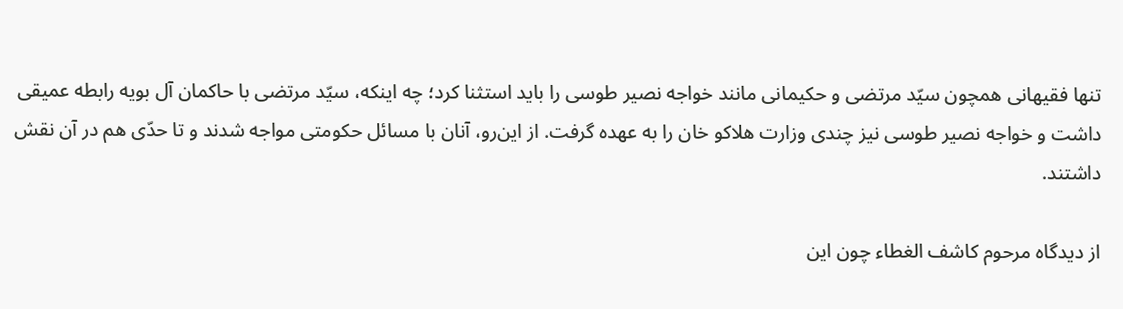تنها فقيهانى همچون سيّد مرتضى و حكيمانى مانند خواجه نصير طوسى را بايد استثنا كرد؛ چه اينكه، سيّد مرتضى با حاكمان آل بويه رابطه عميقى داشت و خواجه نصير طوسى نيز چندى وزارت هلاكو خان را به عهده گرفت. از اين‌رو، آنان با مسائل حكومتى مواجه شدند و تا حدّى هم در آن نقش داشتند.

از ديدگاه مرحوم كاشف الغطاء چون اين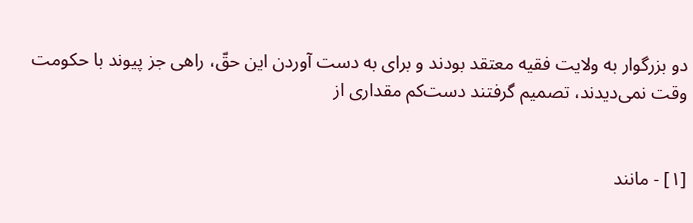دو بزرگوار به ولايت فقيه معتقد بودند و براى به دست آوردن اين حقّ، راهى جز پيوند با حكومت وقت نمى‌ديدند، تصميم گرفتند دست‌كم مقدارى از


[١] - مانند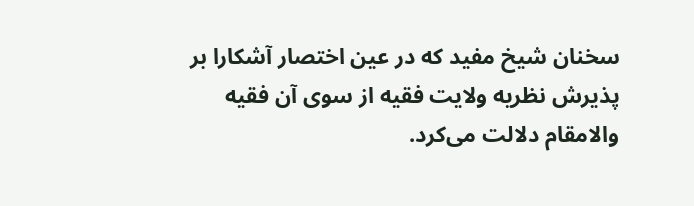سخنان شيخ مفيد كه در عين اختصار آشكارا بر پذيرش نظريه ولايت فقيه از سوى آن فقيه والامقام دلالت مى‌كرد.